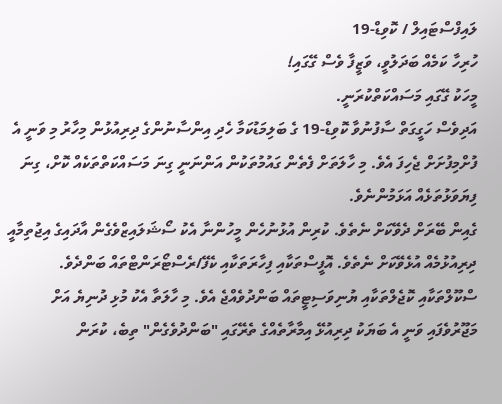ލައިފްސްޓައިލް / ކޮވިޑް-19
ހުރިހާ ކަމެއް ބަދަލުވީ، ވަޒީފާ ވެސް ގޭގައި!
މީހަކު ގޭގައި މަސައްކަތްކުރަނީ.
އަދިވެސް ހަގީގަތް ސާފުނުވާ ކޮވިޑް-19 ގެ ބަލިމަޑުކަމާ ހެދި އިންސާނުންގެ ދިރިއުޅުން މިހާރު މި ވަނީ އެ ފުށްމިފުށަށް ޖެހިފަ އެވެ. މި ހާލަތަށް ފެތެން ގައުމުތަކުން އަންނަނީ ގިނަ މަސައްކަތްތަކެއް ކޮށް، ގިނަ ފިޔަވަޅުތަޅެއް އަޅަމުންނެވެ.
ގެއިން ބޭރަށް ދެވޭކަށް ނެތެވެ. ކުރިން އުޅުނުހެން މީހުންނާ އެކު ސޯޝަލައިޒްވެގެން އާދައިގެ އިޖުތިމާއީ ދިރިއުޅުމެއް އުޅެވޭކަށް ނެތެވެ. އޮފީސްތަކާއި ފިހާރަތަކާއި ކެފޭ/ރެސްޓޯރަންޓްތައް ބަންދެވެ. ސްކޫލްތަކާއި ކޮޖެލްތަކާއި ޔުނިވަސިޓީތައް ބަންދުވެއްޖެ އެވެ. މި ހާލަތާ އެކު މުޅި ދުނިޔެ އަށް މަޖޫރުވެފައި ވަނީ އެ ބަޔަކު ދިރިއުޅޭ އިމާރާތެއްގެ ތެރޭގައި "ބަންދުވެގެން" ތިބެ، ކުރަން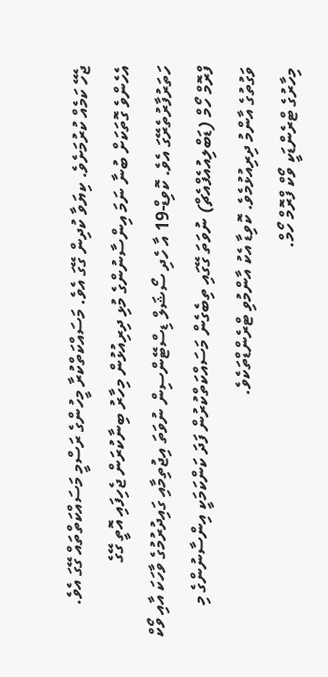ޖެހޭ ކަމެއް ކުރުމަށެވެ. ކިޔަވާ ކުދިން ގޭގަ އެވެ. މަސައްކަތްކުރާ މީހުންގެ ރަސްމީ މަސައްކަތްތައް ގޭގަ އެވެ.
އެހެންވެ ގޮތަކަށް ބުނާ ނަމަ އިންސާނުންގެ މުޅި ދިރިއުޅުން މިހާރު ބިނާކުރަން ޖެހިފައި އޮތީ ގޭގެ ހަތަރުފާރުތެރޭގަ އެވެ. ކޮވިޑް-19 އާ ހެދި ސޯޝަލް ޑިސްޓޭންސިން ނުވަތަ އިޖުތިމާއި ގައިދުރުމުގެ ވާހަކަ އާއި ވޯކް ފްރޮމް ހޯމް (ޑަބްލިއުއެފްއެޗް) ނުވަތަ ގޭގައި ތިބެގެން މަސައްކަތްކުރުން ފަދަ ކަންކަމަކީ އިންސާނުންގެ މި ވަގުތުގެ އާންމު ދިރިއުޅުމެވެ. ކޮވިޑާ އެކު އާންމުވި ޓްރެންޑްތަކެވެ.
މިހާރުގެ ޓްރެންޑަކީ ވޯކް ފްރޮމް ހޯމް.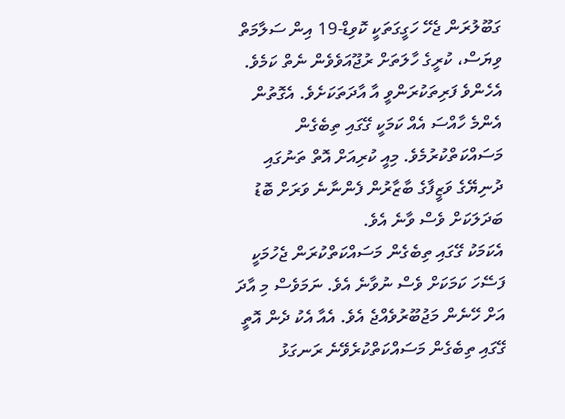ގަބޫލުރަން ޖެހޭ ހަގީގަތަކީ ކޮވިޑް-19 އިން ސަލާމަތް ވިޔަސް، ކުރީގެ ހާލަތަށް ރުޖޫއަވެވެން ނެތް ކަމެވެ. އެހެންވެ ފަރިތަކުރަންވީ އާ އާދަތަކަށެވެ. އެގޮތުން އެންމެ ހާއްސަ އެއް ކަމަކީ ގޭގައި ތިބެގެން މަސައްކަތްކުރުމެވެ. މިއީ ކުރިއަށް އޮތް ތަނުގައި ދުނިޔޭގެ ވަޒީފާގެ ބާޒާރުން ފެންނާނެ ވަރަށް ބޮޑު ބަދަލަކަށް ވެސް ވާނެ އެވެ.
އެކަމަކު ގޭގައި ތިބެގެން މަސައްކަތްކުރަން ޖެހުމަކީ ފަސޭހަ ކަމަކަށް ވެސް ނުވާނެ އެވެ. ނަމަވެސް މި އާދަ އަށް ހޭނެން މަޖުބޫރުވެއްޖެ އެވެ. އެއާ އެކު ދެން އޮތީ ގޭގައި ތިބެގެން މަސައްކަތްކުރެވޭނެ ރަނގަޅު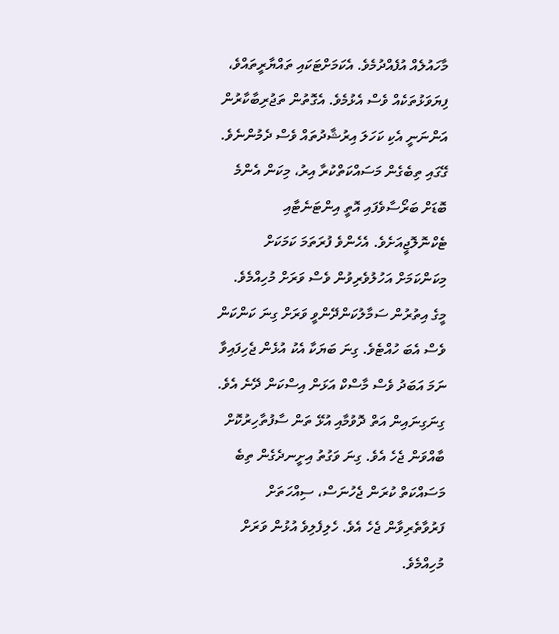މާހައުލެއް އުފެއްދުމެވެ. އެކަމަށްޓަކައި ތައްޔާރީތައްވެ، ފިޔަވަޅުތަކެއް ވެސް އެޅުމެވެ. އެގޮތުން ތަޖުރިބާކާރުން އަންނަނީ އެކި ކަހަލަ އިރުޝާދުތައް ވެސް ދެމުންނެވެ.
ގޭގައި ތިބެގެން މަސައްކަތްކުރާ އިރު، މިކަން އެންމެ ބޮޑަށް ބަރޯސާވެފައި އޮތީ އިންޓަނެޓާއި ޓެކްނޮލޮޖީއަށެވެ. އެހެންވެ ފުރަތަމަ ކަމަކަށް މިކަންކަމަށް އަހުލުވެރިވުން ވެސް ވަރަށް މުހިއްމެވެ.
މީގެ އިތުރުން ސަމާލުކަންދޭންވީ ވަރަށް ގިނަ ކަންކަން ވެސް އެބަ ހުއްޓެވެ. ގިނަ ބަޔަކާ އެކު އުޅެން ޖެހިފައިވާ ނަމަ އަބަދު ވެސް މާސްކް އަޅަން އިސްކަން ދޭނެ އެވެ. ގިނަގިނައިން އަތް ދޮވުމާއި އުޅޭ ތަން ސާފުތާހިރުކޮށް ބާއްވަން ޖެހެ އެވެ. ގިނަ ވަގުތު އިށީނދެގެން ތިބެ މަސައްކަތް ކުރަން ޖެހުނަސް، ސިއްހަތަށް ފަރުވާތެރިވާން ޖެހެ އެވެ. ހެލިފެލިވެ އުޅުން ވަރަށް މުހިއްމެވެ.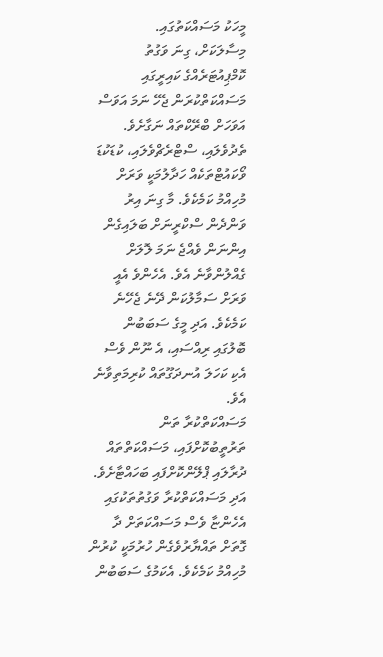މީހަކު މަސައްކަތުގައި.
މިސާލަކަށް، ގިނަ ވަގުތު ކޮމްޕިއުޓަރެއްގެ ކައިރީގައި މަސައްކަތްކުރަން ޖެހޭ ނަމަ އަވަސް އަވަހަށް ބްރޭކްތައް ނަގާށެވެ. ތެދުވެލައި، ސްޓްރެޗްވެލައި، ކުޑަކުޑަ ވޯކައުޓްތަކެއް ހަދާލުމަކީ ވަރަށް މުހިއްމު ކަމެކެވެ. މާ ގިނަ އިރު ވަންދެން ސްކްރީނަށް ބަލައިގެން އިންނަން ވެއްޖެ ނަމަ ލޮލަށް ގެއްލުންވާނެ އެވެ. އެހެންވެ އެއީ ވަރަށް ސަމާލުކަން ދޭނެ ޖެހޭނެ ކަމެކެވެ. އަދި މީގެ ސަބަބުން ބޮލުގައި ރިއްސައި، އެ ނޫން ވެސް އެކި ކަހަލަ އުނދަގޫތައް ކުރިމަތިވާނެ އެވެ.
މަސައްކަތްކުރާ ތަން ތަރުތީބުކޮށްފައި، މަސައްކަތްތައް ދުރާލައި ޕްލޭންކޮށްފައި ބަހައްޓާށެވެ. އަދި މަސައްކަތްކުރާ ވަގުތުތަކުގައި އެހެންޏާ ވެސް މަސައްކަތަށް ދާ ގޮތަށް ތައްޔާރުވެގެން ހުރުމަކީ ކުރުން މުހިއްމު ކަމެކެވެ. އެކަމުގެ ސަބަބުން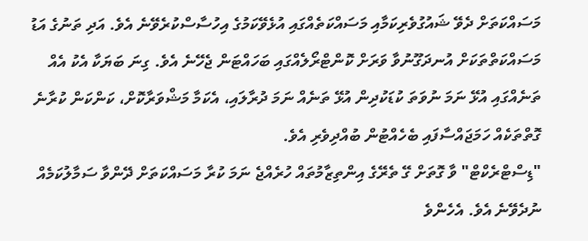މަސައްކަތަށް ދެވޭ ޝައުގުވެރިކަމާއި މަސައްކަތެއްގައި އުޅެވޭކަމުގެ އިހުސާސްކުރެވޭނެ އެވެ. އަދި ތަނުގެ އަޑު މަސައްކަތްތަކަށް އުނދަގޫނުވާ ވަރަށް ކޮންޓްރޯލެއްގައި ބަހައްޓަން ޖެހޭނެ އެވެ. ގިނަ ބަޔަކާ އެކު އެއް ތަނެއްގައި އުޅޭ ނަމަ ނުވަތަ ކުޑަކުދިން އުޅޭ ތަނެއް ނަމަ ދުރާލައި، އެކަމާ މަޝްވަރާކޮށް، ކަންކަން ކުރާނެ ގޮތްތަކެއް ހަމަޖައްސާފައި ބެހެއްޓުން ބުއްދިވެރި އެވެ.
"ޑިސްޓްރެކްޓް" ވާ ގޮތަށް ގޭ ތެރޭގެ އިންތިޒާމުތައް ހުރެއްޖެ ނަމަ ކުރާ މަސައްކަތަށް ދޭންވާ ސަމާލުކަމެއް ނުދެވޭނެ އެވެ. އެހެންވެ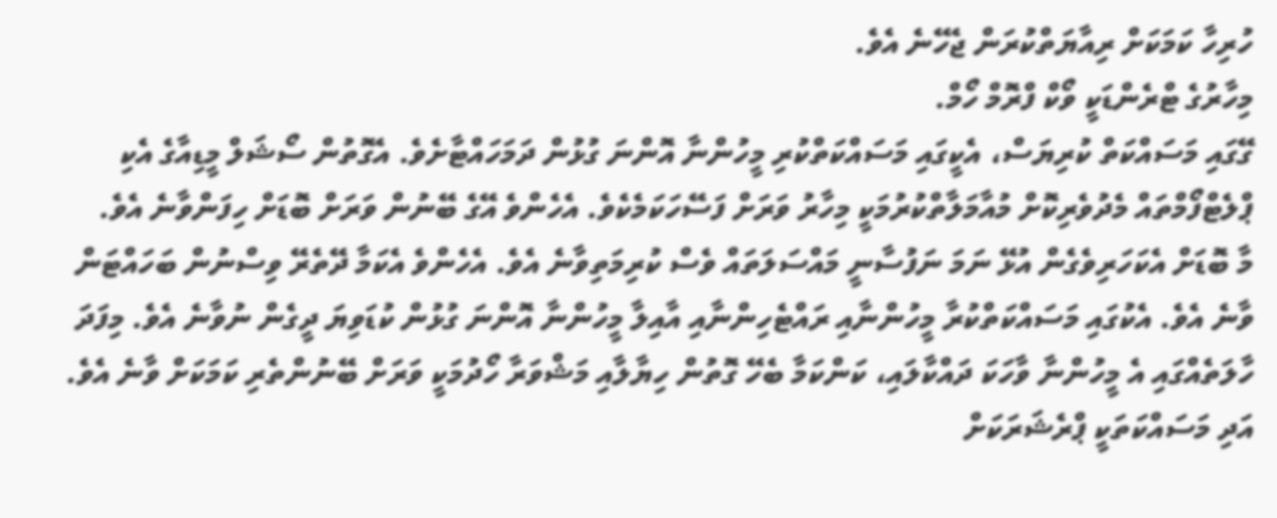ހުރިހާ ކަމަކަށް ރިއާޔަތްކުރަން ޖެހޭނެ އެވެ.
މިހާރުގެ ޓްރެންޑަކީ ވޯކް ފްރޮމް ހޯމް.
ގޭގައި މަސައްކަތް ކުރިޔަސް، އެކީގައި މަސައްކަތްކުރި މީހުންނާ އޮންނަ ގުޅުން ދަމަހައްޓާށެވެ. އެގޮތުން ސޯޝަލް މީޑިއާގެ އެކި ޕްލެޓްފޯމްތައް މެދުވެރިކޮށް މުއާމަލާތްކުރުމަކީ މިހާރު ވަރަށް ފަސޭހަކަމެކެވެ. އެހެންވެ އޭގެ ބޭނުން ވަރަށް ބޮޑަށް ހިފަންވާނެ އެވެ.
މާ ބޮޑަށް އެކަހަރިވެގެން އުޅޭ ނަމަ ނަފުސާނީ މައްސަލަތައް ވެސް ކުރިމަތިވާނެ އެވެ. އެހެންވެ އެކަމާ ދޭތެރޭ ވިސްނުން ބަހައްޓަން ވާނެ އެވެ. އެކުގައި މަސައްކަތްކުރާ މީހުންނާއި ރައްޓެހިންނާއި އާއިލާ މީހުންނާ އޮންނަ ގުޅުން ކުޑަވިޔަ ދީގެން ނުވާނެ އެވެ. މިފަދަ ހާލަތެއްގައި އެ މީހުންނާ ވާހަކަ ދައްކާލައި، ކަންކަމާ ބެހޭ ގޮތުން ހިޔާލާއި މަޝްވަރާ ހޯދުމަކީ ވަރަށް ބޭނުންތެރި ކަމަކަށް ވާނެ އެވެ. އަދި މަސައްކަތަކީ ޕްރެޝަރަކަށް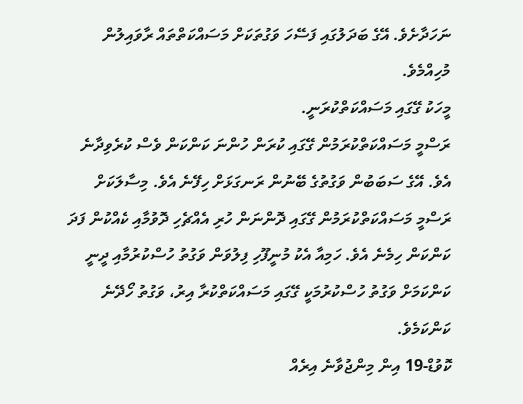ނަހަދާށެވެ. އޭގެ ބަދަލުގައި ފަސޭހަ ވަގުތަކަށް މަސައްކަތްތައް ރާވައިލުން މުހިއްމެވެ.
މީހަކު ގޭގައި މަސައްކަތްކުރަނީ.
ރަސްމީ މަސައްކަތްކުރަމުން ގޭގައި ކުރަން ހުންނަ ކަންކަން ވެސް ކުރެވިދާނެ އެވެ. އޭގެ ސަބަބުން ވަގުތުގެ ބޭނުން ރަނގަޅަށް ހިފޭނެ އެވެ. މިސާލަކަށް ރަސްމީ މަސައްކަތްކުރަމުން ގޭގައި ދޮންނަން ހުރި އެއްޗެހި ދޮވުމާއި ކެއްކުން ފަދަ ކަންކަން ހިމެނެ އެވެ. ހަމިއާ އެކު މުނީފޫހި ފިލުވަން ވަގުތު ހުސްކުރުމާއި ދީނީ ކަންކަމަށް ވަގުތު ހުސްކުރުމަކީ ގޭގައި މަސައްކަތްކުރާ އިރު، ވަގުތު ހޯދޭނެ ކަންކަމެވެ.
ކޮވުޑް-19 އިން މިންޖުވާނެ އިރެއް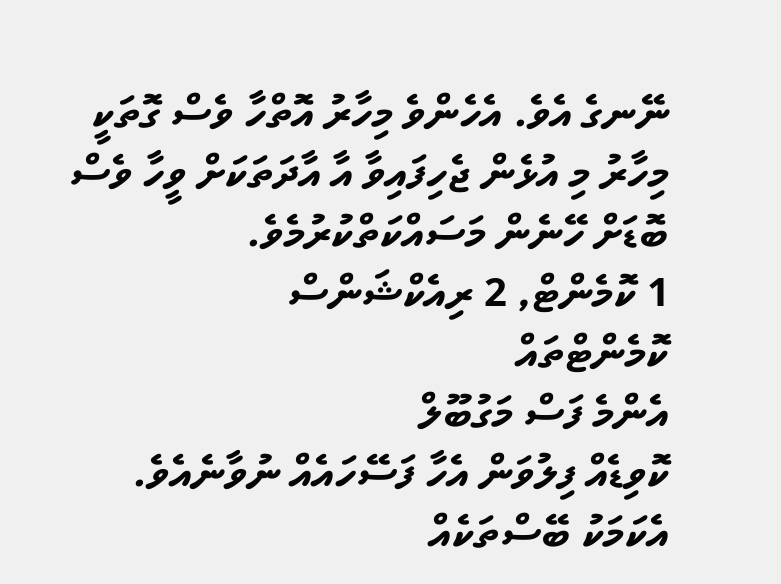ނޭނގެ އެވެ. އެހެންވެ މިހާރު އޮތްހާ ވެސް ގޮތަކީ މިހާރު މި އުޅެން ޖެހިފައިވާ އާ އާދަތަކަށް ވީހާ ވެސް ބޮޑަށް ހޭނެން މަސައްކަތްކުރުމެވެ.
1 ކޮމެންޓް, 2 ރިއެކްޝަންސް
ކޮމެންޓްތައް
އެންމެ ފަސް މަގުބޫލް
ކޮވިޑެއް ފިލުވަން އެހާ ފަސޭހައެއް ނުވާނެއެވެ. އެކަމަކު ބޭސްތަކެއް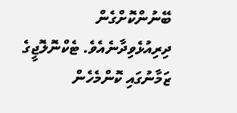ބޭނުންކޮށްގެން ދިރިއުޅެވިދާނެއެވެ. ޓެކްނޮލޮޖީގެ ޒަމާނުގައި ކޮންމެހެން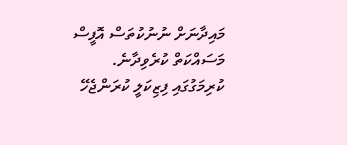މައިދާނަށް ނުނުކުތަސް އޮފީސް މަސައްކަތް ކުރެވިދާނެ. ކުރިމަގުގައި ފިޒިކަލީ ކުރަންޖެހޭ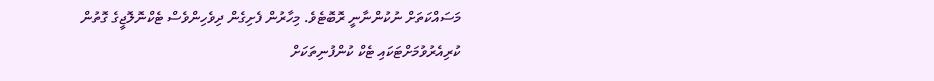މަސައްކަތަށް ނުކުންނާނީ ރޮބޮޓެވެ. މިހާރުން ފެށިގެން ދިވެހިންވެސް ޓެކްނޮލޮޖީގެ ގޮތުން ކުރިއެރުވުމަށްޓަކައި ޓެކް ކުންފުނިތަކަށް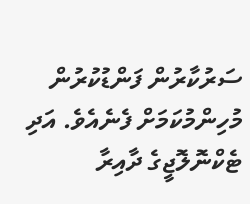ސަރުކާރުން ފަންޑުކުރުން މުހިންމުކަމަށް ފެނެއެވެ. އަދި ޓެކްނޮލޮޖީގެ ދާއިރާ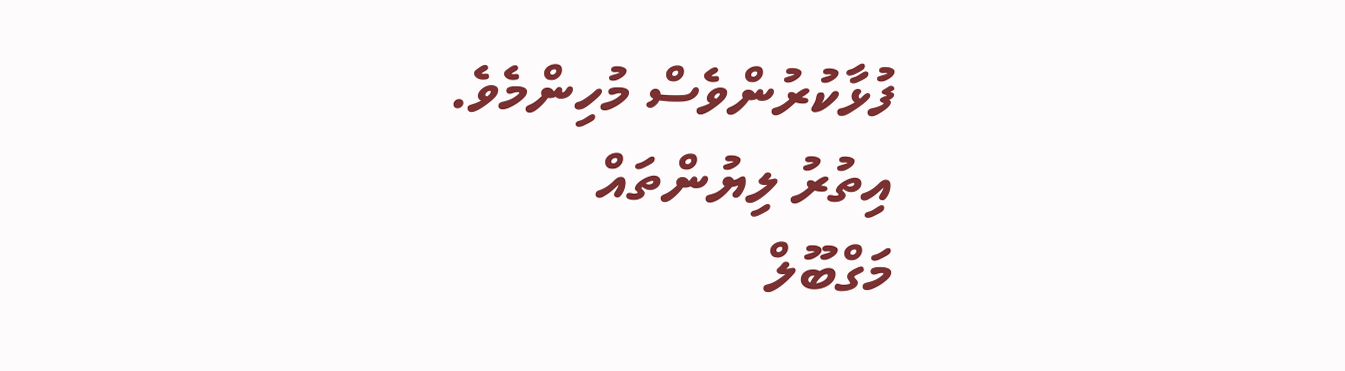ފުޅާކުރުންވެސް މުހިންމެވެ.
އިތުރު ލިޔުންތައް
މަގްބޫލް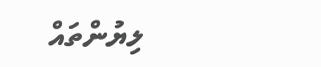ލިޔުންތައް